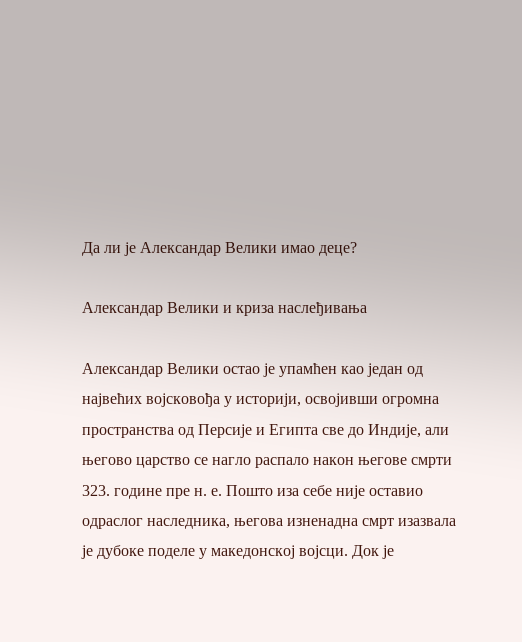Да ли је Александар Велики имао деце?

Александар Велики и криза наслеђивања

Александар Велики остао је упамћен као један од највећих војсковођа у историји, освојивши огромна пространства од Персије и Египта све до Индије, али његово царство се нагло распало након његове смрти 323. године пре н. е. Пошто иза себе није оставио одраслог наследника, његова изненадна смрт изазвала је дубоке поделе у македонској војсци. Док је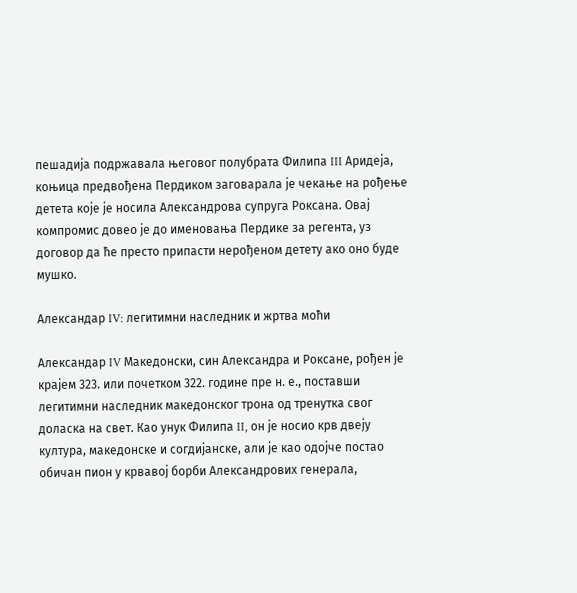пешадија подржавала његовог полубрата Филипа III Аридеја, коњица предвођена Пердиком заговарала је чекање на рођење детета које је носила Александрова супруга Роксана. Овај компромис довео је до именовања Пердике за регента, уз договор да ће престо припасти нерођеном детету ако оно буде мушко.

Александар IV: легитимни наследник и жртва моћи

Александар IV Македонски, син Александра и Роксане, рођен је крајем 323. или почетком 322. године пре н. е., поставши легитимни наследник македонског трона од тренутка свог доласка на свет. Као унук Филипа II, он је носио крв двеју култура, македонске и согдијанске, али је као одојче постао обичан пион у крвавој борби Александрових генерала,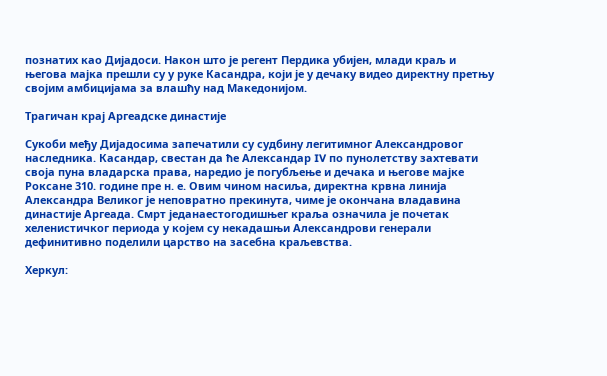познатих као Дијадоси. Након што је регент Пердика убијен, млади краљ и његова мајка прешли су у руке Касандра, који је у дечаку видео директну претњу својим амбицијама за влашћу над Македонијом.

Трагичан крај Аргеадске династије

Сукоби међу Дијадосима запечатили су судбину легитимног Александровог наследника. Касандар, свестан да ће Александар IV по пунолетству захтевати своја пуна владарска права, наредио је погубљење и дечака и његове мајке Роксане 310. године пре н. е. Овим чином насиља, директна крвна линија Александра Великог је неповратно прекинута, чиме је окончана владавина династије Аргеада. Смрт једанаестогодишњег краља означила је почетак хеленистичког периода у којем су некадашњи Александрови генерали дефинитивно поделили царство на засебна краљевства.

Херкул: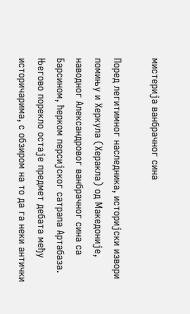мистерија ванбрачног сина

Поред легитимног наследника, историјски извори помињу и Херкула (Херакла) од Македоније, наводног Александровог ванбрачног сина са Барсином, ћерком персијског сатрапа Артабаза. Његово порекло остаје предмет дебата међу историчарима, с обзиром на то да га неки антички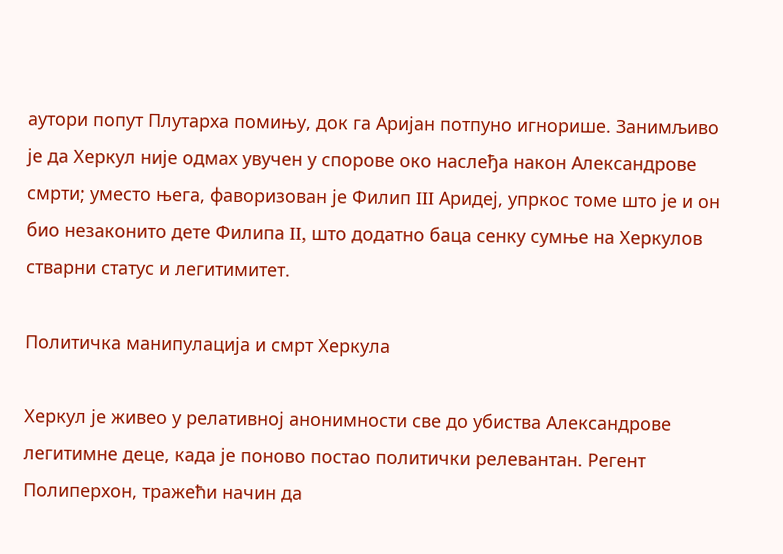аутори попут Плутарха помињу, док га Аријан потпуно игнорише. Занимљиво је да Херкул није одмах увучен у спорове око наслеђа након Александрове смрти; уместо њега, фаворизован је Филип III Аридеј, упркос томе што је и он био незаконито дете Филипа II, што додатно баца сенку сумње на Херкулов стварни статус и легитимитет.

Политичка манипулација и смрт Херкула

Херкул је живео у релативној анонимности све до убиства Александрове легитимне деце, када је поново постао политички релевантан. Регент Полиперхон, тражећи начин да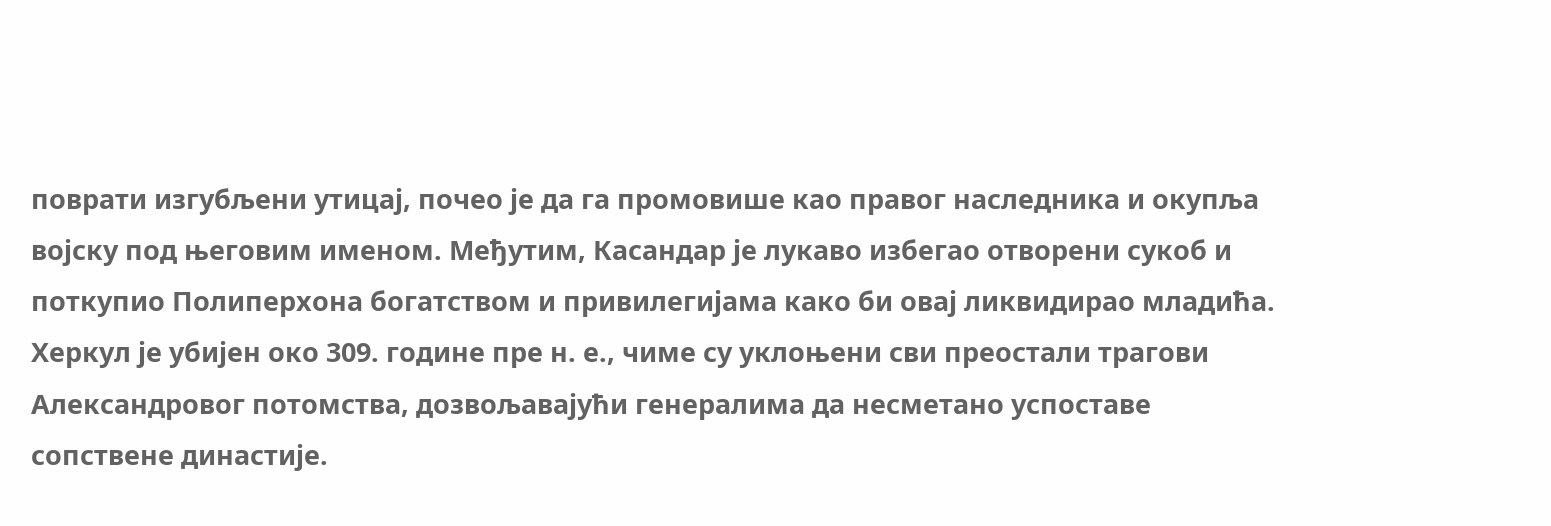поврати изгубљени утицај, почео је да га промовише као правог наследника и окупља војску под његовим именом. Међутим, Касандар је лукаво избегао отворени сукоб и поткупио Полиперхона богатством и привилегијама како би овај ликвидирао младића. Херкул је убијен око 309. године пре н. е., чиме су уклоњени сви преостали трагови Александровог потомства, дозвољавајући генералима да несметано успоставе сопствене династије.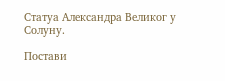Статуа Александра Великог у Солуну.

Постави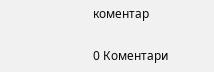коментар

0 Коментари